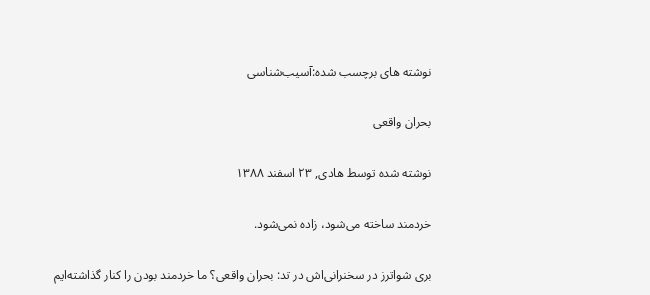نوشته های برچسب شده:آسیب‌شناسی

بحران واقعی

نوشته شده توسط هادی, ۲۳ اسفند ۱۳۸۸

خردمند ساخته می‌شود، زاده نمی‌شود.

بری شواترز در سخنرانی‌اش در تد: بحران واقعی؟ ما خردمند بودن را کنار گذاشته‌ایم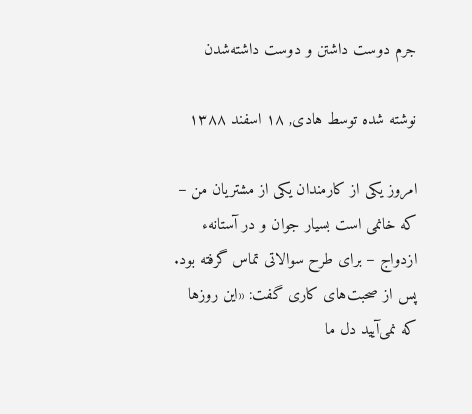جرم دوست‌ داشتن و دوست‌ داشته‌شدن

نوشته شده توسط هادی, ۱۸ اسفند ۱۳۸۸

امروز یکی از کارمندان یکی از مشتریان من – که خانمی است بسیار جوان و در آستانهء ازدواج – برای طرح سوالاتی تماس گرفته بود. پس از صحبت‌های کاری گفت: «این روزها که نمی‌آیید دل ما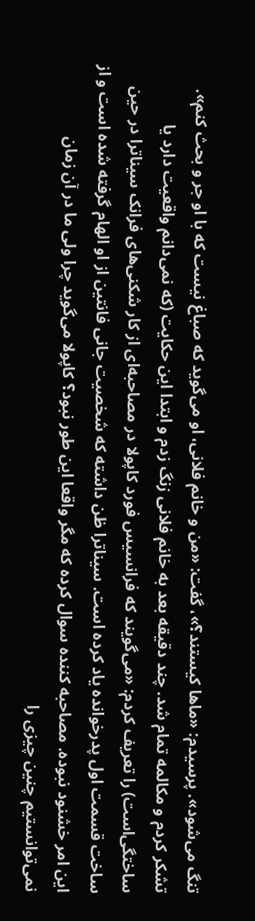تنگ می‌شود». پرسیدم: «ماها کیستند؟»، گفت: «من و خانم فلانی، او می‌گوید که صباغ نیست که با او جر و بحث کنم». تشکر کردم و مکالمه تمام شد. چند دقیقه بعد به خانم فلانی زنگ زدم و ابتدا این حکایت (که نمی‌دانم واقعیت دارد یا ساختگی‌است) را تعریف کردم: «می‌گویند که فرانسیس فورد کاپولا در مصاحبه‌ای از کار شکنی‌های فرانک سیناترا در حین ساخت قسمت اول پدرخوانده یاد کرده است. سیناترا ظن داشته که شخصیت جانی فانتین از او الهام گرفته شده است و از این امر خشنود نبوده. مصاحبه کننده سوال کرده که مگر واقعا این طور نبود؟ کاپولا می‌گوید چرا ولی ما در آن زمان نمی‌توانستیم چنین چیزی را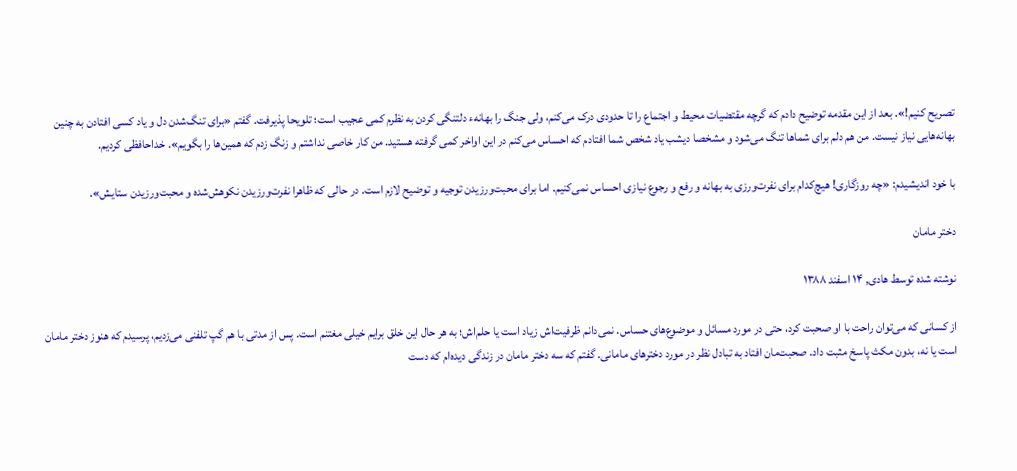تصریح کنیم!». بعد از این مقدمه توضیح دادم که گرچه مقتضیات محیط و اجتماع را تا حدودی درک می‌کنم، ولی جنگ را بهانهء دلتنگی کردن به نظرم کمی عجیب است؛ تلویحا پذیرفت. گفتم «برای تنگ‌شدن دل و یاد کسی افتادن به چنین بهانه‌هایی نیاز نیست. من هم دلم برای شماها تنگ می‌شود و مشخصا دیشب یاد شخص شما افتادم که احساس می‌کنم در این اواخر کمی گرفته هستید. من کار خاصی نداشتم و زنگ زدم که همین‌ها را بگویم». خداحافظی کردیم.

با خود اندیشیدم: «چه روزگاری! هیچ‌کدام برای نفرت‌ورزی به بهانه و رفع و رجوع نیازی احساس نمی‌کنیم. اما برای محبت‌ورزیدن توجیه و توضیح لازم است. در حالی که ظاهرا نفرت‌ورزیدن نکوهش‌شده و محبت‌ورزیدن ستایش».

دختر مامان

نوشته شده توسط هادی, ۱۴ اسفند ۱۳۸۸

از کسانی که می‌توان راحت‌ با او صحبت کرد، حتی در مورد مسائل و موضوع‌های حساس. نمی‌دانم ظرفیت‌اش زیاد است یا حلم‌اش؛ به هر حال این خلق‌ برایم خیلی مغتنم است. پس از مدتی با هم گپ تلفنی می‌زدیم، پرسیدم که هنوز دختر مامان است یا نه، بدون مکث پاسخ مثبت داد. صحبت‌مان افتاد به تبادل نظر در مورد دخترهای مامانی. گفتم که سه دختر مامان در زندگی دیده‌ام که دست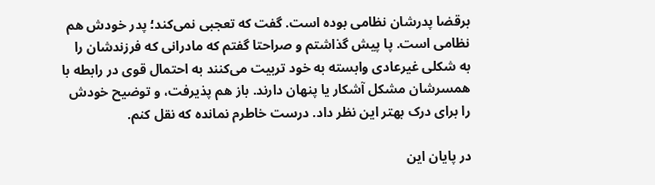برقضا پدرشان نظامی بوده است. گفت که تعجبی نمی‌کند؛ پدر خودش هم نظامی است. پا پیش گذاشتم و صراحتا گفتم که مادرانی که فرزندشان را به شکلی غیرعادی وابسته به خود تربیت می‌کنند به احتمال قوی در رابطه با همسرشان مشکل آشکار یا پنهان دارند. باز هم پذیرفت، و توضیح خودش را برای درک بهتر این نظر داد. درست خاطرم نمانده که نقل کنم.

در پایان این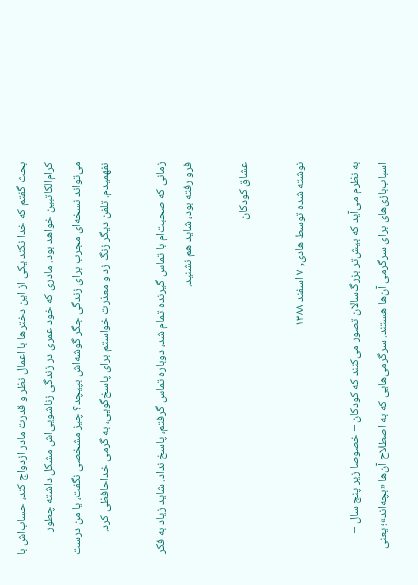بحث گفتم که خدا نکند یکی از این دخترها با اعمال نظر و قدرت مادر ازدواج کند، حساب‌اش با کرام‌الکاتبین خواهد بود. مادری که خود عمری در زندگی زناشویی‌اش مشکل داشته چطور می‌تواند نسخه‌ای مجرب برای زندگی جگر گوشه‌اش بپیچد؟ چیز مشخصی نگفت، یا من درست نفهمیدم. تلفن دیگر زنگ زد و معذرت خواستم برای پاسخ‌گویی، به گرمی خداحافظی کرد.

زمانی که صحبت‌ام با تماس گیرنده تمام شد، دوباره تماس گرفتم، پاسخ نداد. شاید زیاد به فکر فرو رفته بود، شاید هم نشنید.

عشاق کودکان

نوشته شده توسط هادی, ۷ اسفند ۱۳۸۸

به نظرم می‌آید که بیش‌تر بزرگ‌سالان تصور می‌کنند که کودکان – خصوصا زیر پنج سال – اسباب‌بازی‌های برای سرگرمی آن‌ها هستند. سرگرمی‌هایی که به اصطلاح آن‌ها «بچه‌اند»؛ یعنی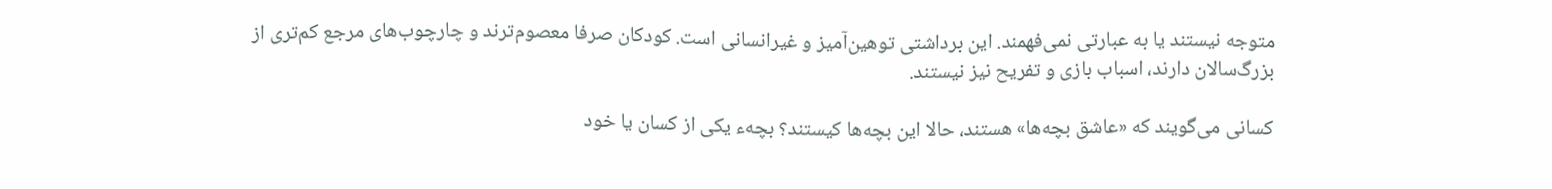متوجه نیستند یا به عبارتی نمی‌فهمند. این برداشتی توهین‌آمیز و غیرانسانی است. کودکان صرفا معصوم‌ترند و چارچوب‌های مرجع کم‌تری از بزرگ‌سالان دارند، اسباب‌ بازی و تفریح نیز نیستند.

کسانی می‌گویند که «عاشق بچه‌ها» هستند، حالا این بچه‌ها کیستند؟ بچهء یکی از کسان یا خود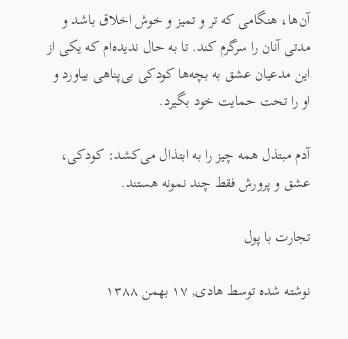آن‌ها، هنگامی که تر و تمیز و خوش اخلاق باشد و مدتی آنان را سرگرم کند. تا به حال ندیده‌ام که یکی از این مدعیان عشق به بچه‌ها کودکی بی‌پناهی بیاورد و او را تحت حمایت خود بگیرد.

آدم مبتذل همه چیز را به ابتذال می‌کشد: کودکی، عشق و پرورش فقط چند نمونه هستند.

تجارت با پول

نوشته شده توسط هادی, ۱۷ بهمن ۱۳۸۸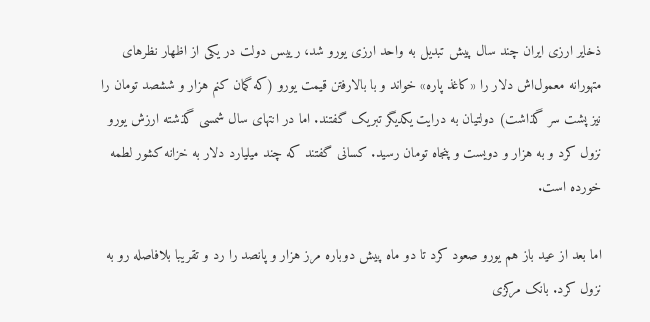ذخایر ارزی ایران چند سال پیش تبدیل به واحد ارزی یورو شد، رییس دولت در یکی از اظهار نظرهای متهورانه معمول‌اش دلار را «کاغذ پاره» خواند و با بالارفتن قیمت یورو (که گمان کنم هزار و ششصد تومان را نیز پشت سر گذاشت) دولتیان به درایت یکدیگر تبریک گفتند. اما در انتهای سال شمسی گذشته ارزش یورو نزول کرد و به هزار و دویست و پنجاه تومان رسید. کسانی گفتند که چند میلیارد دلار به خزانه کشور لطمه خورده است.

اما بعد از عید باز هم یورو صعود کرد تا دو ماه پیش دوباره مرز هزار و پانصد را رد و تقریبا بلافاصله رو به نزول کرد. بانک مرکزی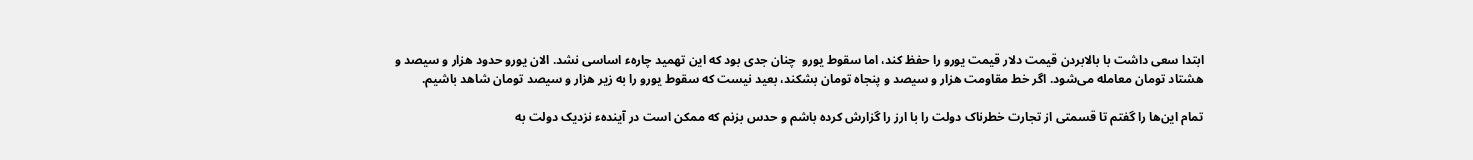ابتدا سعی داشت با بالابردن قیمت دلار قیمت یورو را حفظ کند، اما سقوط یورو  چنان جدی بود که این تهمید چارهء اساسی نشد. الان یورو حدود هزار و سیصد و هشتاد تومان معامله می‌شود. اگر خط مقاومت هزار و سیصد و پنجاه تومان بشکند، بعید نیست که سقوط یورو را به زیر هزار و سیصد تومان شاهد باشیم.

تمام این‌ها را گفتم تا قسمتی از تجارت خطرناک دولت را با ارز را گزارش کرده باشم و حدس بزنم که ممکن است در آیندهء‌ نزدیک دولت به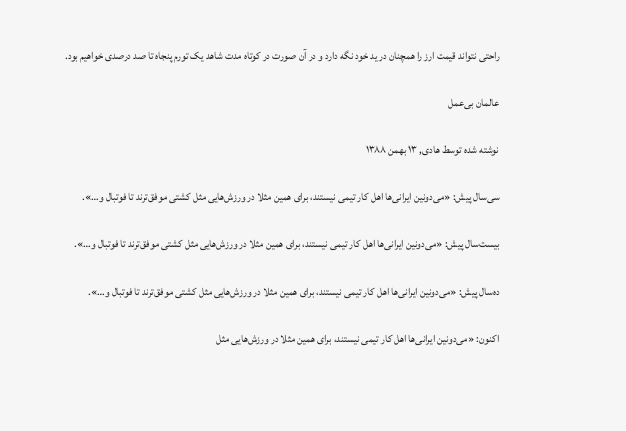راحتی نتواند قیمت ارز را همچنان در ید خود نگه‌ دارد و در آن صورت در کوتاه مدت شاهد یک تورم پنجاه تا صد درصدی خواهیم بود.

عالمان بی‌عمل

نوشته شده توسط هادی, ۱۳ بهمن ۱۳۸۸

سی‌سال پیش: «می‌دونین ایرانی‌ها اهل کار تیمی نیستند، برای همین مثلا در ورزش‌هایی مثل کشتی موفق‌ترند تا فوتبال و…».

بیست‌سال پیش: «می‌دونین ایرانی‌ها اهل کار تیمی نیستند، برای همین مثلا در ورزش‌هایی مثل کشتی موفق‌ترند تا فوتبال و…».

ده‌سال پیش: «می‌دونین ایرانی‌ها اهل کار تیمی نیستند، برای همین مثلا در ورزش‌هایی مثل کشتی موفق‌ترند تا فوتبال و…».

اکنون: «می‌دونین ایرانی‌ها اهل کار تیمی نیستند، برای همین مثلا در ورزش‌هایی مثل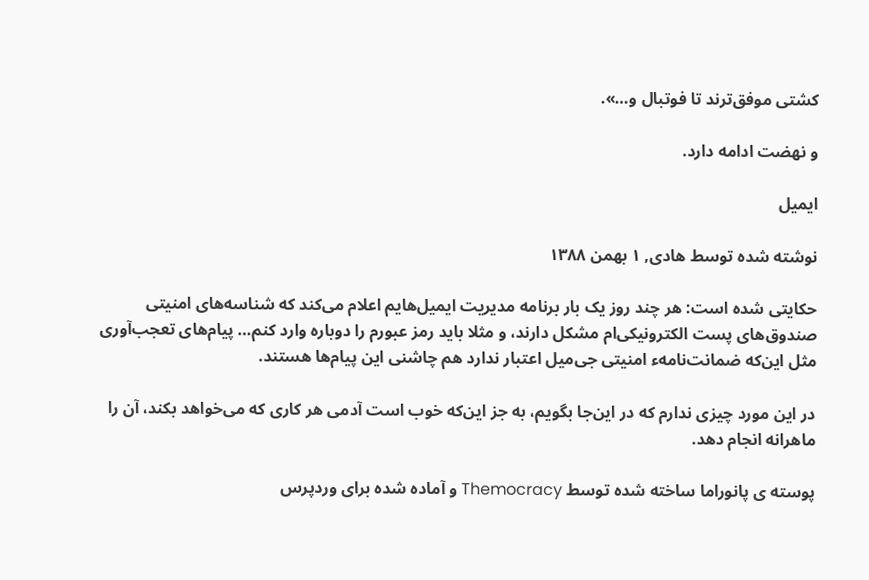کشتی موفق‌ترند تا فوتبال و…».

و نهضت ادامه دارد.

ایمیل

نوشته شده توسط هادی, ۱ بهمن ۱۳۸۸

حکایتی شده است: هر چند روز یک بار برنامه مدیریت ایمیل‌هایم اعلام می‌کند که شناسه‌های امنیتی صندوق‌های پست الکترونیکی‌ام مشکل دارند، و مثلا باید رمز عبورم را دوباره وارد کنم… پیام‌های تعجب‌آوری مثل این‌که ضمانت‌نامهء امنیتی جی‌میل اعتبار ندارد هم چاشنی این پیام‌ها هستند.

در این مورد چیزی ندارم که در این‌جا بگویم، به جز این‌که خوب است آدمی هر کاری که می‌خواهد بکند، آن را ماهرانه انجام دهد.

پوسته ی پانوراما ساخته شده توسط Themocracy و آماده شده برای وردپرس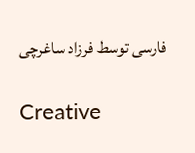فارسی توسط فرزاد ساغرچی

Creative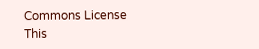Commons License
This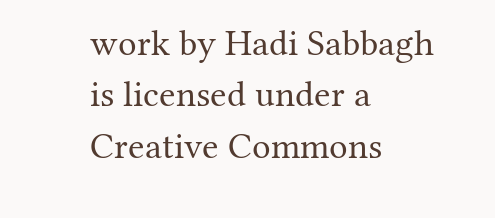work by Hadi Sabbagh is licensed under a
Creative Commons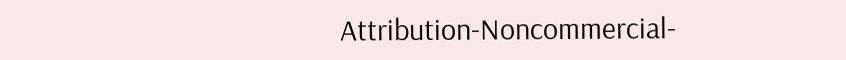Attribution-Noncommercial-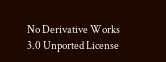No Derivative Works 3.0 Unported License